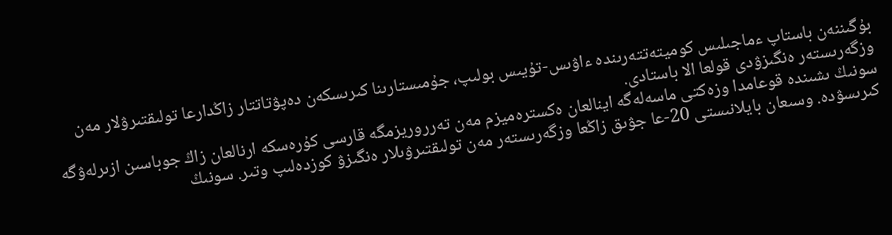بۇگىننەن باستاپ ءماجىلىس كوميتەتتەرىندە ءاۋىس-تۇيىس بولىپ، جۇمىستارىنا كىرىسكەن دەپۋتاتتار زاڭدارعا تولىقتىرۋلار مەن وزگەرىستەر ەنگىزۋدى قولعا الا باستادى.
سونىڭ ىشىندە قوعامدا وزەكتى ماسەلەگە اينالعان ەكسترەميزم مەن تەرروريزمگە قارسى كۇرەسكە ارنالعان زاڭ جوباسىن ازىرلەۋگە كىرىسۋدە. وسىعان بايلانىستى 20-عا جۋىق زاڭعا وزگەرىستەر مەن تولىقتىرۋىلار ەنگىزۋ كوزدەلىپ وتىر. سونىڭ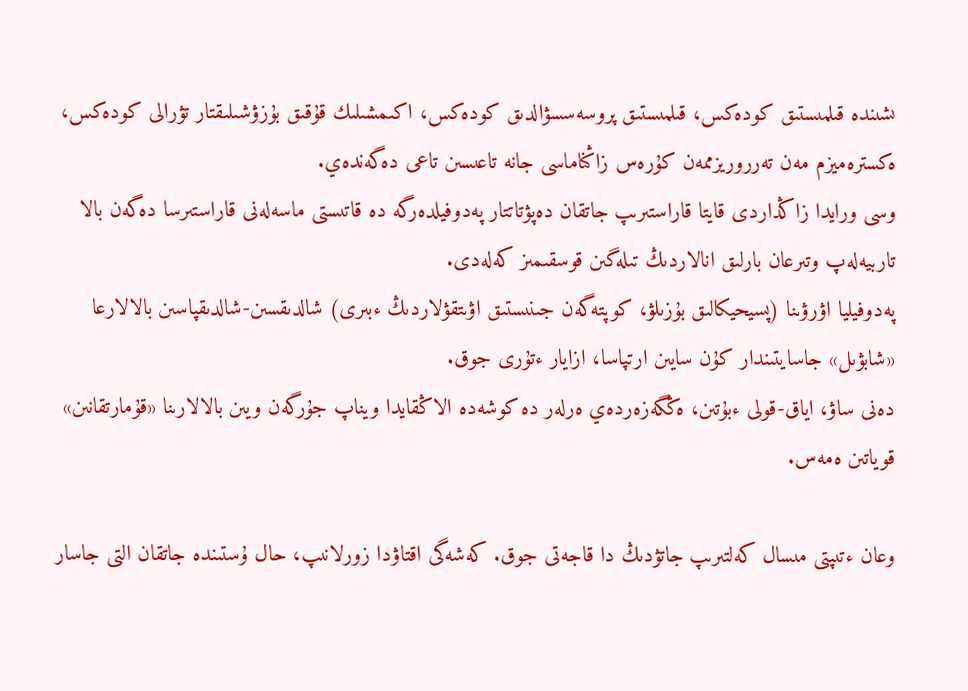ىشىندە قىلمىستىق كودەكس، قىلمىستىق پروسەسسۋالدىق كودەكس، اكىمشىلىك قۇقىق بۇزۋشىلىقتار تۋرالى كودەكس، ەكسترەميزم مەن تەرروريزممەن كۇرەس زاڭناماسى جانە تاعىسىن تاعى دەگەندەي.
وسى ورايدا زاڭداردى قايتا قاراستىرىپ جاتقان دەپۋتاتتار پەدوفيلدەرگە دە قاتىستى ماسەلەنى قاراستىرسا دەگەن بالا تاربيەلەپ وتىرعان بارلىق انالاردىڭ تىلەگىن قوسقىمىز كەلەدى.
پەدوفيليا اۋرۋىنا (پسيحيكالىق بۇزىلۋ، كوپتەگەن جىنىستىق اۋىتقۋلاردىڭ ءبىرى) شالدىقسىن-شالدىقپاسىن بالالارعا «شابۋىل» جاسايتىندار كۇن سايىن ارتپاسا، ازايار ءتۇرى جوق.
دەنى ساۋ، اياق-قولى ءبۇتىن، ەڭگەزەردەي ەرلەر دە كوشەدە الاڭقايدا ويناپ جۇرگەن ويىن بالالارىنا «قۇمارتقانىن» قوياتىن ەمەس.

وعان ءتىپتى مىسال كەلتىرىپ جاتۋدىڭ دا قاجەتى جوق. كەشەگى اقتاۋدا زورلانىپ، حال ۇستىندە جاتقان التى جاسار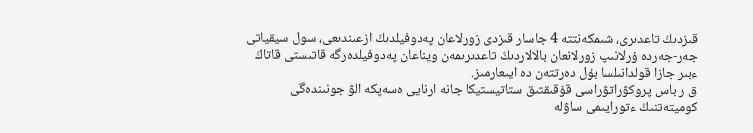قىزدىڭ تاعدىرى، شىمكەنتتە 4 جاسار قىزدى زورلاعان پەدوفيلدىڭ ازعىندىعى، سول سيقياتى جەر-جەردە ۇرلانىپ زورلانعان بالالاردىڭ تاعدىرىمەن ويناعان پەدوفيلدەرگە قاتىستى قاتاڭ ءبىر جازا قولدانىلسا بۇل دەرتتەن دە ايىعارمىز.
ق ر باس پروكۋراتۋراسى قۇقىقتىق ستاتيستيكا جانە ارنايى ەسەپكە الۋ جونىندەگى كوميتەتنىڭ ءتورايىمى ساۋلە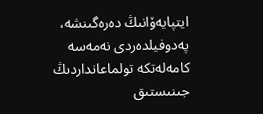ايتپايەۆانىڭ دەرەگىنشە، پەدوفيلدەردى نەمەسە كامەلەتكە تولماعانداردىڭ جىنىستىق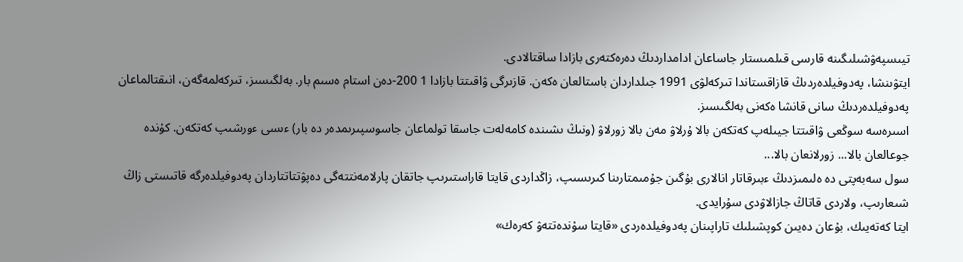تيىسپەۋشىلىگىنە قارسى قىلمىستار جاساعان ادامداردىڭ دەرەكتەرى بازادا ساقتالادى.
ايتۋىنشا، پەدوفيلدەردىڭ قازاقستاندا تىركەلۋى 1991 جىلداردان باستالعان ەكەن. قازىرگى ۋاقىتتا بازادا 1 200-دەن استام ەسىم بار. بەلگىسىز، تىركەلمەگەن، انىقتالماعان پەدوفيلدەردىڭ سانى قانشا ەكەنى بەلگىسىز.
اسىرەسە سوڭعى ۋاقىتتا جيىلەپ كەتكەن بالا ۇرلاۋ مەن بالا زورلاۋ (ونىڭ ىشىندە كامەلەت جاسقا تولماعان جاسوسپىرىمدەر دە بار) ءىسى ءورشىپ كەتكەن. كۇندە جوعالعان بالا... زورلانعان بالا...
سول سەبەپتى دە ەلىمىزدىڭ ءبىرقاتار انالارى بۇگىن جۇمىمتارىنا كىرىسىپ، زاڭداردى قايتا قاراستىرىپ جاتقان پارلامەنتتەگى دەپۋتتاتتاردان پەدوفيلدەرگە قاتىستى زاڭ شىعارىپ، ولاردى قاتاڭ جازالاۋدى سۇرايدى.
ايتا كەتەيىك، بۇعان دەيىن كوپشىلىك تاراپىنان پەدوفيلدەردى «قايتا سۇندەتتەۋ كەرەك»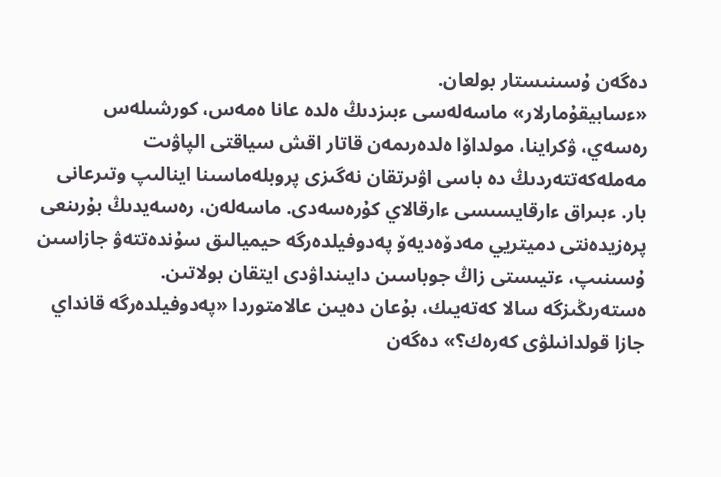دەگەن ۇسىنىستار بولعان.
«ءسابيقۇمارلار» ماسەلەسى ءبىزدىڭ ەلدە عانا ەمەس، كورشىلەس رەسەي، ۋكراينا، مولداۆا ەلدەرىمەن قاتار اقش سياقتى الپاۋىت مەملەكەتتەردىڭ دە باسى اۋىرتقان نەگىزى پروبلەماسىنا اينالىپ وتىرعانى بار. ءبىراق ءارقايسىسى ءارقالاي كۇرەسەدى. ماسەلەن، رەسەيدىڭ بۇرىنعى پرەزيدەنتى دميتريي مەدۆەديەۆ پەدوفيلدەرگە حيميالىق سۇندەتتەۋ جازاسىن ۇسىنىپ، ءتيىستى زاڭ جوباسىن دايىنداۋدى ايتقان بولاتىن.
ەستەرىڭىزگە سالا كەتەيىك، بۇعان دەيىن عالامتوردا «پەدوفيلدەرگە قانداي جازا قولدانىلۋى كەرەك؟» دەگەن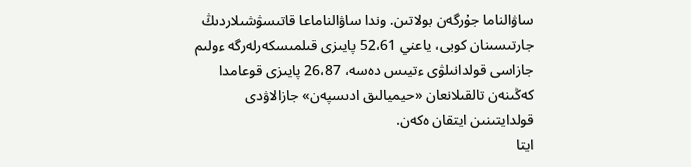ساۋالناما جۇرگەن بولاتىن. وندا ساۋالناماعا قاتىسۋشىلاردىڭ جارتىسىنان كوبى، ياعني 52،61 پايىزى قىلمىسكەرلەرگە ءولىم جازاسى قولدانىلۋى ءتيىس دەسە، 26،87 پايىزى قوعامدا كەڭىنەن تالقىلانعان «حيميالىق ادىسپەن» جازالاۋدى قولدايتىنىن ايتقان ەكەن.
ايتا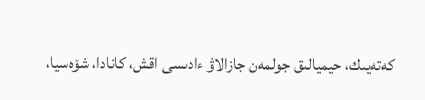كەتەيىك، حيميالىق جولمەن جازالاۋ ءادىسى اقش، كانادا، شۆەسيا،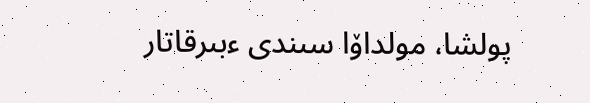پولشا، مولداۆا سىندى ءبىرقاتار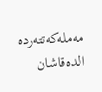مەملەكەتتەردە الدەقاشان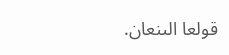قولعا الىنعان.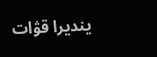ينديرا قۋات